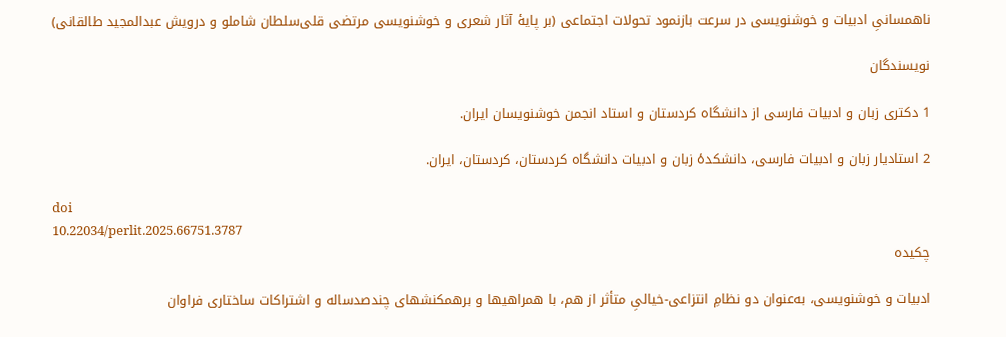ناهمسانیِ ادبیات و خوشنویسی در سرعت بازنمود تحولات اجتماعی (بر پایۀ آثار شعری و خوشنویسی مرتضی قلی‌سلطان‌ شاملو و درویش عبدالمجید طالقانی)

نویسندگان

1 دکتری زبان و ادبیات فارسی از دانشگاه کردستان و استاد انجمن خوشنویسان ایران.

2 استادیار زبان و ادبیات فارسی، دانشکدۀ زبان و ادبیات دانشگاه کردستان، کردستان، ایران.

doi
10.22034/perlit.2025.66751.3787
چکیده

ادبیات و خوشنویسی، به‌عنوان دو نظامِ انتزاعی-خیالیِ متأثر از هم، با همراهیها و برهمکنشهای چندصدساله و اشتراکات ساختاری فراوان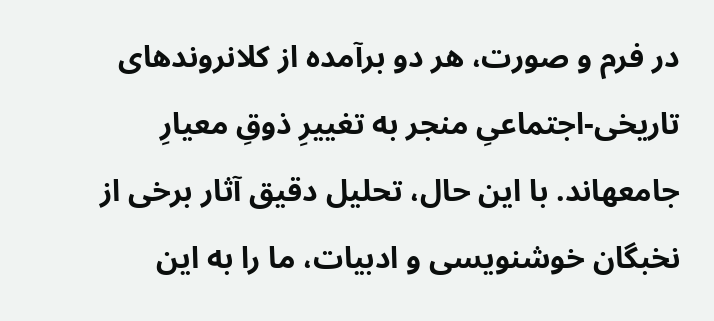در فرم و صورت، هر دو برآمده از کلانروندهای تاریخی-اجتماعیِ منجر به تغییرِ ذوقِ معیارِ جامعهاند. با این حال، تحلیل دقیق آثار برخی از نخبگان خوشنویسی و ادبیات، ما را به این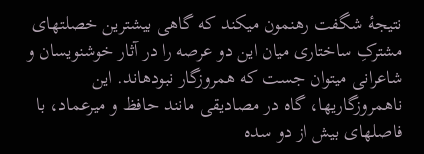نتیجۀ شگفت رهنمون میکند که گاهی بیشترین خصلتهای مشترکِ ساختاری میان این دو عرصه را در آثار خوشنویسان و شاعرانی میتوان جست که همروزگار نبودهاند. این ناهمروزگاریها، گاه در مصادیقی مانند حافظ و میرعماد، با فاصلهای بیش از دو سده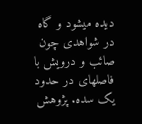دیده میشود و گاه در شواهدی چون صائب و درویش با فاصلهای در حدود یک سده. پژوهش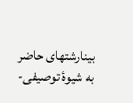بینارشتهای حاضر به شیوۀ توصیفی-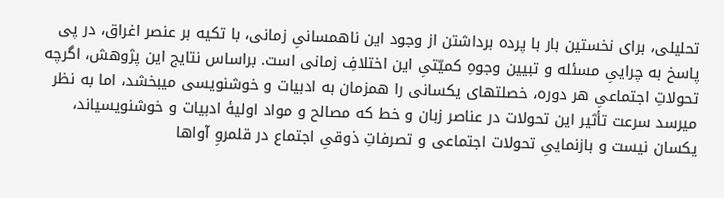تحلیلی، برای نخستین بار با پرده برداشتن از وجود این ناهمسانیِ زمانی، با تکیه بر عنصر اغراق، در پی پاسخ به چراییِ مسئله و تبیین وجوهِ کمیّتیِ این اختلافِ زمانی است. براساس نتایج این پژوهش، اگرچه تحولاتِ اجتماعیِ هر دوره، خصلتهای یکسانی را همزمان به ادبیات و خوشنویسی میبخشد، اما به نظر میرسد سرعت تأثیر این تحولات در عناصر زبان و خط که مصالح و مواد اولیۀ ادبیات و خوشنویسیاند، یکسان نیست و بازنماییِ تحولات اجتماعی و تصرفاتِ ذوقیِ اجتماع در قلمروِ آواها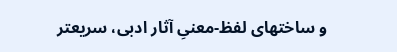و ساختهای لفظ-معنیِ آثار ادبی، سریعتر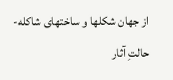از جهان شکلها و ساختهای شاکله-حالتِ آثار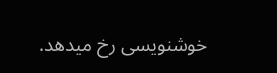خوشنویسی رخ میدهد.